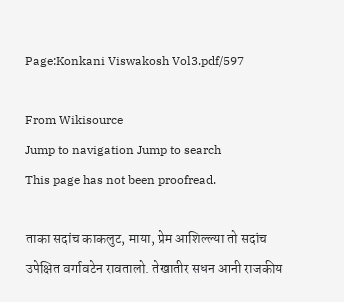Page:Konkani Viswakosh Vol3.pdf/597

From Wikisource
Jump to navigation Jump to search
This page has not been proofread.

ताका सदांच काकलुट, माया, प्रेम आशिल्ल्या तो सदांच उपेक्षित वर्गावटेन रावतालो. तेखातीर सधन आनी राजकीय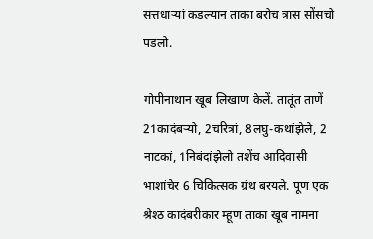सत्तधाऱ्यां कडल्यान ताका बरोच त्रास सोंसचो पडलो.

गोपीनाथान खूब लिखाण केलें. तातूंत ताणें 21कादंबऱ्यो, 2चरित्रां, 8लघु-कथांझेले, 2 नाटकां, 1निबंदांझेलो तशेंच आदिवासी भाशांचेर 6 चिकित्सक ग्रंथ बरयले. पूण एक श्रेश्ठ कादंबरीकार म्हूण ताका खूब नामना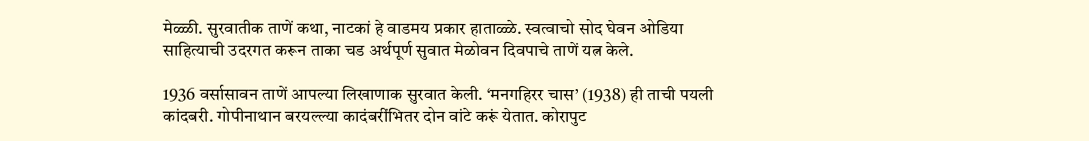मेळ्ळी. सुरवातीक ताणें कथा, नाटकां हे वाडमय प्रकार हाताळ्ळे. स्वत्वाचो सोद घेवन ओडिया साहित्याची उदरगत करून ताका चड अर्थपूर्ण सुवात मेळोवन दिवपाचे ताणें यत्न केले.

1936 वर्सासावन ताणें आपल्या लिखाणाक सुरवात केली. ‘मनगहिरर चास’ (1938) ही ताची पयली कांदबरी. गोपीनाथान बरयल्ल्या कादंबरींभितर दोन वांटे करूं येतात. कोरापुट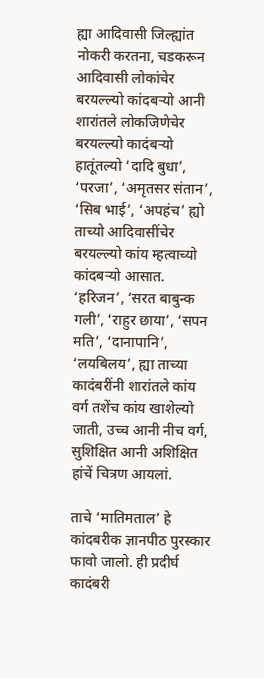ह्या आदिवासी जिल्ह्यांत नोकरी करतना, चडकरून आदिवासी लोकांचेर बरयल्ल्यो कांदबऱ्यो आनी शारांतले लोकजिणेचेर बरयल्ल्यो कादंबऱ्यो हातूंतल्यो ‘दादि बुधा’, ‘परजा’, ‘अमृतसर संतान’, ‘सिब भाई’, ‘अपहंच’ ह्यो ताच्यो आदिवासींचेर बरयल्ल्यो कांय म्हत्वाच्यो कांदबऱ्यो आसात. ‘हरिजन’, ‘सरत बाबुन्क गली’, ‘राहुर छाया’, ‘सपन मति’, ‘दानापानि’, ‘लयबिलय’, ह्या ताच्या कादंबरींनी शारांतले कांय वर्ग तशेंच कांय खाशेल्यो जाती, उच्च आनी नीच वर्ग, सुशिक्षित आनी अशिक्षित हांचें चित्रण आयलां.

ताचे ‘मातिमताल’ हे कांदबरीक ज्ञानपीठ पुरस्कार फावो जालो. ही प्रदीर्घ कादंबरी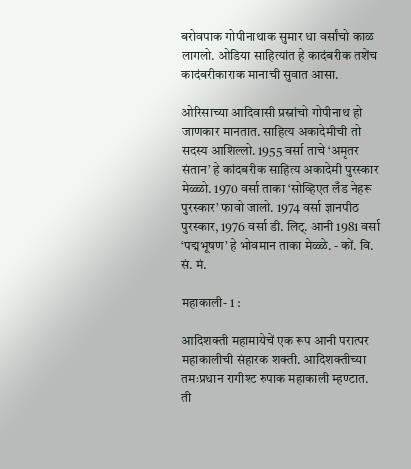बरोवपाक गोपीनाथाक सुमार धा वर्सांचो काळ लागलो. ओडिया साहित्यांत हे कादंबरीक तशेंच कादंबरीकाराक मानाची सुवात आसा.

ओरिसाच्या आदिवासी प्रस्नांचो गोपीनाथ हो जाणकार मानतात. साहित्य अकादेमीची तो सदस्य आशिल्लो. 1955 वर्सा ताचे ‘अमृतर संतान’ हे कांदबरीक साहित्य अकादेमी पुरस्कार मेळ्ळो. 1970 वर्सा ताका ‘सोव्हिएत लँड नेहरू पुरस्कार’ फावो जालो. 1974 वर्सा ज्ञानपीठ पुरस्कार, 1976 वर्सा डी. लिट्. आनी 1981 वर्सा ‘पद्मभूषण’ हे भोवमान ताका मेळ्ळे. - कों. वि. सं. मं.

महाकाली- 1 :

आदिशक्ती महामायेचें एक रूप आनी परात्पर महाकालीची संहारक शक्ती. आदिशक्तीच्या तमःप्रधान रागीश्ट रुपाक महाकाली म्हण्टात. ती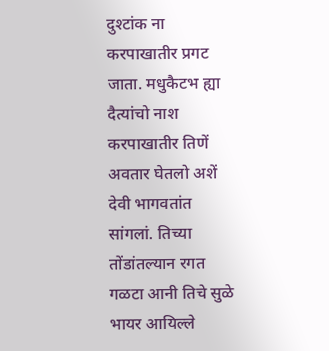दुश्टांक ना करपाखातीर प्रगट जाता. मधुकैटभ ह्या दैत्यांचो नाश करपाखातीर तिणें अवतार घेतलो अशें देवी भागवतांत सांगलां. तिच्या तोंडांतल्यान रगत गळटा आनी तिचे सुळे भायर आयिल्ले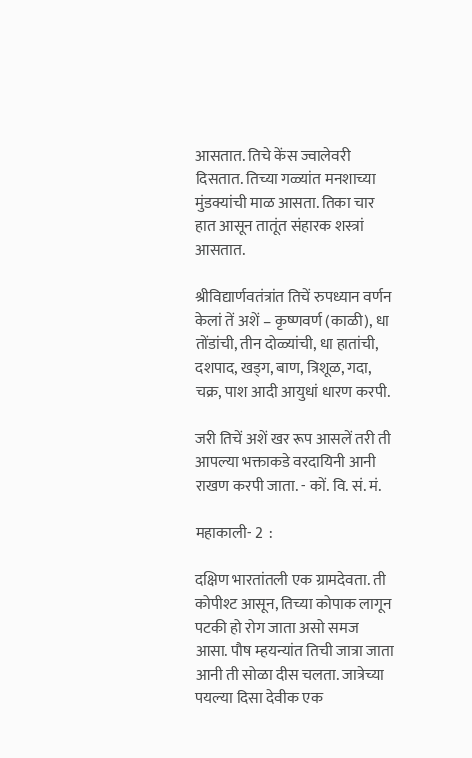आसतात. तिचे केंस ज्वालेवरी दिसतात. तिच्या गळ्यांत मनशाच्या मुंडक्यांची माळ आसता. तिका चार हात आसून तातूंत संहारक शस्त्रां आसतात.

श्रीविद्यार्णवतंत्रांत तिचें रुपध्यान वर्णन केलां तें अशें – कृष्णवर्ण (काळी), धा तोंडांची, तीन दोळ्यांची, धा हातांची, दशपाद, खड्ग, बाण, त्रिशूळ, गदा, चक्र, पाश आदी आयुधां धारण करपी.

जरी तिचें अशें खर रूप आसलें तरी ती आपल्या भक्ताकडे वरदायिनी आनी राखण करपी जाता. - कों. वि. सं. मं.

महाकाली- 2  :

दक्षिण भारतांतली एक ग्रामदेवता. ती कोपीश्ट आसून, तिच्या कोपाक लागून पटकी हो रोग जाता असो समज आसा. पौष म्हयन्यांत तिची जात्रा जाता आनी ती सोळा दीस चलता. जात्रेच्या पयल्या दिसा देवीक एक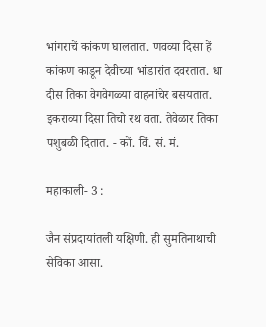भांगराचें कांकण घालतात. णवव्या दिसा हें कांकण काडून देवीच्या भांडारांत दवरतात. धा दीस तिका वेगवेगळ्या वाहनांचेर बसयतात. इकराव्या दिसा तिचो रथ वता. तेवेळार तिका पशुबळी दितात. - कों. विं. सं. मं.

महाकाली- 3 :

जैन संप्रदायांतली यक्षिणी. ही सुमतिनाथाची सेविका आसा.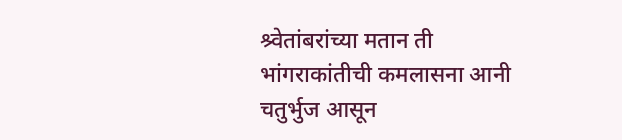श्र्वेतांबरांच्या मतान ती भांगराकांतीची कमलासना आनी चतुर्भुज आसून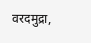वरदमुद्रा,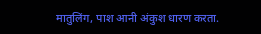मातुलिंग, पाश आनी अंकुश धारण करता.